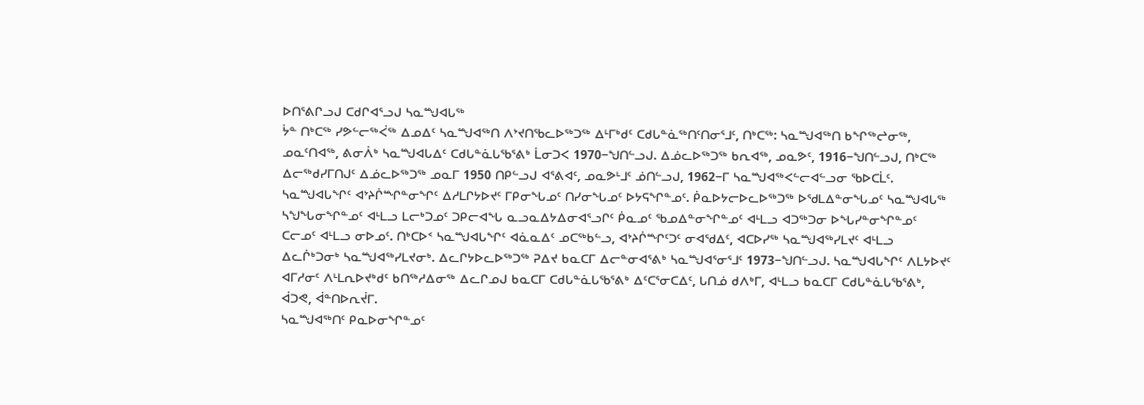ᐅᑎᕐᕕᒋᓗᒍ ᑕᑯᒋᐊᕐᓗᒍ ᓴᓇᙳᐊᒐᖅ
ᔮᓐ ᑎᒃᑕᖅ ᓯᕗᓪᓕᖅᐹᖅ ᐃᓄᐃᑦ ᓴᓇᙳᐊᖅᑎ ᐱᔾᔪᑎᖃᓚᐅᖅᑐᖅ ᐃᒻᒥᒃᑯᑦ ᑕᑯᒐᓐᓈᖅᑎᑦᑎᓂᕐᒧᑦ, ᑎᒃᑕᖅ: ᓴᓇᙳᐊᖅᑎ ᑲᖏᖅᖠᓂᖅ, ᓄᓇᑦᑎᐊᖅ, ᕕᓂᐲᒃ ᓴᓇᙳᐊᒐᐃᑦ ᑕᑯᒐᓐᓈᒐᖃᕐᕕᒃ ᒫᓂᑐᐸ 1970−ᖑᑎᓪᓗᒍ. ᐃᓅᓚᐅᖅᑐᖅ ᑲᕆᐊᖅ, ᓄᓇᕗᑦ, 1916−ᖑᑎᓪᓗᒍ, ᑎᒃᑕᖅ ᐃᓕᖅᑯᓯᒥᑎᒍᑦ ᐃᓅᓚᐅᖅᑐᖅ ᓄᓇᒥ 1950 ᑎᑭᓪᓗᒍ ᐊᕐᕕᐊᑦ, ᓄᓇᕗᒻᒧᑦ ᓅᑎᓪᓗᒍ, 1962−ᒥ ᓴᓇᙳᐊᖅᐸᓪᓕᐊᓪᓗᓂ ᖃᐅᑕᒫᑦ. ᓴᓇᙳᐊᒐᖏᑦ ᐊᔾᔨᒌᙱᓐᓂᖏᑦ ᐃᓱᒪᒋᔭᐅᔪᑦ ᒥᑭᓂᖓᓄᑦ ᑎᓯᓂᖓᓄᑦ ᐅᔭᕋᖏᓐᓄᑦ. ᑮᓇᐅᔭᓕᐅᓚᐅᖅᑐᖅ ᐅᖁᒪᐃᓐᓂᖓᓄᑦ ᓴᓇᙳᐊᒐᖅ ᓴᖑᖓᓂᖏᓐᓄᑦ ᐊᒻᒪᓗ ᒪᓕᒃᑐᓄᑦ ᑐᑭᓕᐊᖓ ᓇᓗᓇᐃᔭᐃᓂᐊᕐᓗᒋᑦ ᑮᓇᓄᑦ ᖃᓄᐃᓐᓂᖏᓐᓄᑦ ᐊᒻᒪᓗ ᐊᑐᖅᑐᓂ ᐅᖓᓯᓐᓂᖏᓐᓄᑦ ᑕᓕᓄᑦ ᐊᒻᒪᓗ ᓂᐅᓄᑦ. ᑎᒃᑕᐅᑉ ᓴᓇᙳᐊᒐᖏᑦ ᐊᓈᓇᐃᑦ ᓄᑕᖅᑲᓪᓗ, ᐊᔾᔨᒌᙱᑦᑐᑦ ᓂᐊᖁᐃᑦ, ᐊᑕᐅᓯᖅ ᓴᓇᙳᐊᖅᓯᒪᔪᑦ ᐊᒻᒪᓗ ᐃᓚᒌᒃᑐᓂᒃ ᓴᓇᙳᐊᖅᓯᒪᔪᓂᒃ. ᐃᓚᒋᔭᐅᓚᐅᖅᑐᖅ ᕈᐃᔪ ᑲᓇᑕᒥ ᐃᓕᓐᓂᐊᕐᕕᒃ ᓴᓇᙳᐊᕐᓂᕐᒧᑦ 1973−ᖑᑎᓪᓗᒍ. ᓴᓇᙳᐊᒐᖏᑦ ᐱᒪᔭᐅᔪᑦ ᐊᒥᓱᓂᑦ ᐱᒻᒪᕆᐅᔪᒃᑯᑦ ᑲᑎᖅᓱᐃᓂᖅ ᐃᓚᒋᓄᒍ ᑲᓇᑕᒥ ᑕᑯᒐᓐᓈᒐᖃᕐᕕᒃ ᐃᑦᑕᕐᓂᑕᐃᑦ, ᒐᑎᓅ ᑯᐱᒃᒥ, ᐊᒻᒪᓗ ᑲᓇᑕᒥ ᑕᑯᒐᓐᓈᒐᖃᕐᕕᒃ, ᐋᑐᕙ, ᐋᓐᑎᐅᕆᔫᒥ.
ᓴᓇᙳᐊᖅᑎᑦ ᑭᓇᐅᓂᖏᓐᓄᑦ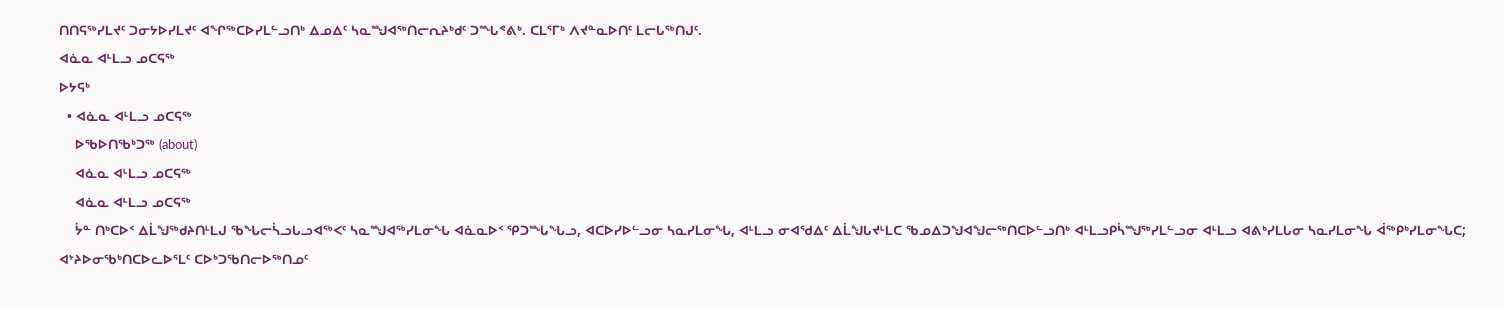ᑎᑎᕋᖅᓯᒪᔪᑦ ᑐᓂᔭᐅᓯᒪᔪᑦ ᐊᖏᖅᑕᐅᓯᒪᓪᓗᑎᒃ ᐃᓄᐃᑦ ᓴᓇᙳᐊᖅᑎᓕᕆᔨᒃᑯᑦ ᑐᙵᕝᕕᒃ. ᑕᒪᕐᒥᒃ ᐱᔪᓐᓇᐅᑎᑦ ᒪᓕᒐᖅᑎᒍᑦ.
ᐊᓈᓇ ᐊᒻᒪᓗ ᓄᑕᕋᖅ
ᐅᔭᕋᒃ
  • ᐊᓈᓇ ᐊᒻᒪᓗ ᓄᑕᕋᖅ
    ᐅᖃᐅᑎᖃᒃᑐᖅ (about)
    ᐊᓈᓇ ᐊᒻᒪᓗ ᓄᑕᕋᖅ
    ᐊᓈᓇ ᐊᒻᒪᓗ ᓄᑕᕋᖅ
    ᔮᓐ ᑎᒃᑕᐅᑉ ᐃᒫᖑᖅᑯᔨᑎᒻᒪᒍ ᖃᖓᓕᓵᓗᒐᓗᐊᖅᐸᑦ ᓴᓇᙳᐊᖅᓯᒪᓂᖓ ᐊᓈᓇᐅᑉ ᕿᑐᙵᖓᓗ, ᐊᑕᐅᓯᐅᓪᓗᓂ ᓴᓇᓯᒪᓂᖓ, ᐊᒻᒪᓗ ᓂᐊᖁᐃᑦ ᐃᒫᖑᒐᔪᒻᒪᑕ ᖃᓄᐃᑐᖑᐊᖑᓕᖅᑎᑕᐅᓪᓗᑎᒃ ᐊᒻᒪᓗᑭᓵᙳᖅᓯᒪᓪᓗᓂ ᐊᒻᒪᓗ ᐊᕕᒃᓯᒪᒐᓂ ᓴᓇᓯᒪᓂᖓ ᐋᖅᑭᒃᓯᒪᓂᖓᑕ; ᐊᔾᔨᐅᓂᖃᒃᑎᑕᐅᓚᐅᕐᒪᑦ ᑕᐅᒃᑐᖃᑎᓕᐅᖅᑎᓄᑦ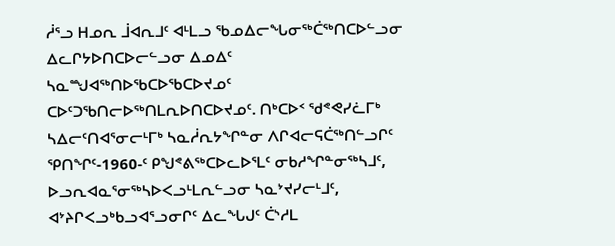ᓲᕐᓗ ᕼᓄᕆ ᒨᐊᕆᒧᑦ ᐊᒻᒪᓗ ᖃᓄᐃᓕᖓᓂᖅᑖᖅᑎᑕᐅᓪᓗᓂ ᐃᓚᒋᔭᐅᑎᑕᐅᓕᓪᓗᓂ ᐃᓄᐃᑦ ᓴᓇᙳᐊᖅᑎᐅᖃᑕᐅᖃᑕᐅᔪᓄᑦ ᑕᐅᑦᑐᖃᑎᓕᐅᖅᑎᒪᕆᐅᑎᑕᐅᔪᓄᑦ. ᑎᒃᑕᐅᑉ ᖁᕝᕙᓯᓛᒥᒃ ᓴᐃᓕᑦᑎᐊᕐᓂᓕᒻᒥᒃ ᓴᓇᓲᕆᔭᖏᓐᓂ ᐱᒋᐊᓕᕋᑖᖅᑎᓪᓗᒋᑦ ᕿᑎᖏᑦ-1960-ᑦ ᑭᖑᕝᕕᖅᑕᐅᓚᐅᕐᒪᑦ ᓂᑲᓱᖏᓐᓂᖅᓴᒧᑦ, ᐅᓗᕆᐊᓇᕐᓂᖅᓴᐅᐸᓗᒻᒪᕆᓪᓗᓂ ᓴᓇᔾᔪᓯᓕᒻᒧᑦ, ᐊᔾᔨᒋᐸᓗᒃᑲᓗᐊᕐᓗᓂᒋᑦ ᐃᓚᖓᒍᑦ ᑖᔅᓱᒪ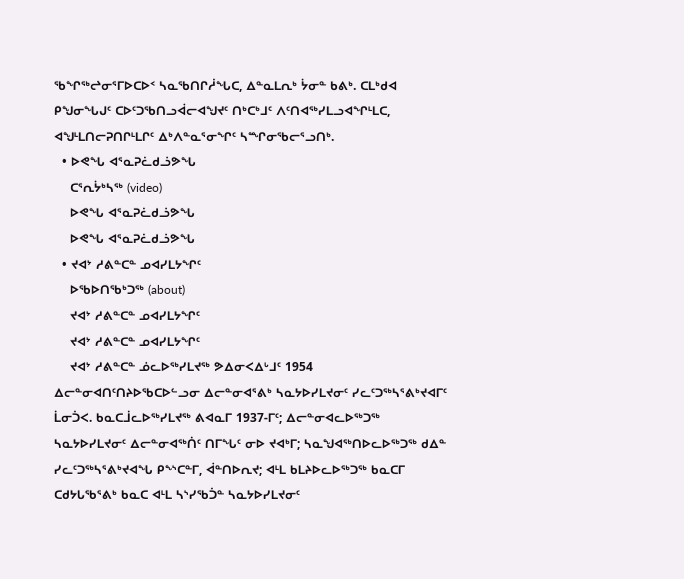ᖃᖏᖅᖠᓂᕐᒥᐅᑕᐅᑉ ᓴᓇᖃᑎᒋᓲᖓᑕ, ᐃᓐᓇᒪᕆᒃ ᔮᓂᓐ ᑲᕕᒃ. ᑕᒪᒃᑯᐊ ᑭᖑᓂᖓᒍᑦ ᑕᐅᑦᑐᖃᑎᓗᐋᓕᐊᖑᔪᑦ ᑎᒃᑕᒃᒧᑦ ᐱᑦᑎᐊᖅᓯᒪᓗᐊᖏᒻᒪᑕ, ᐊᖑᒻᒪᑎᓕᕈᑎᒋᒻᒪᒋᑦ ᐃᒃᐱᓐᓇᕐᓂᖏᑦ ᓴᙱᓂᖃᓕᕐᓗᑎᒃ.
  • ᐅᕙᖓ ᐊᕐᓇᕈᓛᑯᓘᕗᖓ
    ᑕᕐᕆᔮᒃᓴᖅ (video)
    ᐅᕙᖓ ᐊᕐᓇᕈᓛᑯᓘᕗᖓ
    ᐅᕙᖓ ᐊᕐᓇᕈᓛᑯᓘᕗᖓ
  • ᔪᐊᔾ ᓱᕕᓐᑕᓐ ᓄᐊᓯᒪᔭᖏᑦ
    ᐅᖃᐅᑎᖃᒃᑐᖅ (about)
    ᔪᐊᔾ ᓱᕕᓐᑕᓐ ᓄᐊᓯᒪᔭᖏᑦ
    ᔪᐊᔾ ᓱᕕᓐᑕᓐ ᓄᐊᓯᒪᔭᖏᑦ
    ᔪᐊᔾ ᓱᕕᓐᑕᓐ ᓅᓚᐅᖅᓯᒪᔪᖅ ᕗᐃᓂᐸᐃᒡᒧᑦ 1954 ᐃᓕᓐᓂᐊᑎᑦᑎᔨᐅᖃᑕᐅᓪᓗᓂ ᐃᓕᓐᓂᐊᕐᕕᒃ ᓴᓇᔭᐅᓯᒪᔪᓂᑦ ᓯᓚᑦᑐᖅᓴᕐᕕᒃᔪᐊᒥᑦ ᒫᓂᑑᐸ. ᑲᓇᑕᒨᓚᐅᖅᓯᒪᔪᖅ ᕕᐊᓇᒥ 1937-ᒥᑦ; ᐃᓕᓐᓂᐊᓚᐅᖅᑐᖅ ᓴᓇᔭᐅᓯᒪᔪᓂᑦ ᐃᓕᓐᓂᐊᖅᑏᑦ ᑎᒥᖓᑦ ᓂᐅ ᔪᐊᒃᒥ; ᓴᓇᖑᐊᖅᑎᐅᓚᐅᖅᑐᖅ ᑯᐃᓐ ᓯᓚᑦᑐᖅᓴᕐᕕᒃᔪᐊᖓ ᑭᖕᔅᑕᓐᒥ, ᐋᓐᑎᐅᕆᔪ; ᐊᒻᒪ ᑲᒪᔨᐅᓚᐅᖅᑐᖅ ᑲᓇᑕᒥ ᑕᑯᔭᒐᖃᕐᕕᒃ ᑲᓇᑕ ᐊᒻᒪ ᓴᔅᓯᖃᑑᓐ ᓴᓇᔭᐅᓯᒪᔪᓂᑦ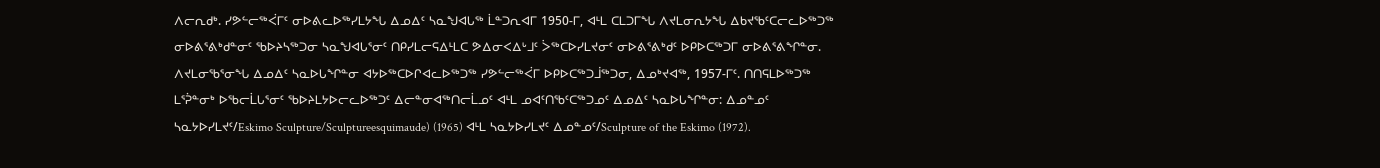ᐱᓕᕆᑯᒃ. ᓯᕗᓪᓕᖅᐹᒥᑦ ᓂᐅᕕᓚᐅᖅᓯᒪᔭᖓ ᐃᓄᐃᑦ ᓴᓇᖑᐊᒐᖅ ᒫᓐᑐᕆᐊᒥ 1950-ᒥ, ᐊᒻᒪ ᑕᒪᑐᒥᖓ ᐱᔪᒪᓂᕆᔭᖓ ᐃᑲᔪᖃᑦᑕᓕᓚᐅᖅᑐᖅ ᓂᐅᕕᕐᕕᒃᑯᓐᓂᑦ ᖃᐅᔨᓴᖅᑐᓂ ᓴᓇᖑᐊᒐᕐᓂᑦ ᑎᑭᓯᒪᓕᕋᐃᒻᒪᑕ ᕗᐃᓂᐸᐃᒡᒧᑦ ᐴᖅᑕᐅᓯᒪᔪᓂᑦ ᓂᐅᕕᕐᕕᒃᑯᑦ ᐅᑭᐅᑕᖅᑐᒥ ᓂᐅᕕᕐᕕᖏᓐᓂ. ᐱᔪᒪᓂᖃᕐᓂᖓ ᐃᓄᐃᑦ ᓴᓇᐅᒐᖏᓐᓂ ᐊᔭᐅᖅᑕᐅᒋᐊᓚᐅᖅᑐᖅ ᓯᕗᓪᓕᖅᐹᒥ ᐅᑭᐅᑕᖅᑐᒨᖅᑐᓂ, ᐃᓄᒃᔪᐊᖅ, 1957-ᒥᑦ. ᑎᑎᕋᒪᐅᖅᑐᖅ ᒪᕐᕉᓐᓂᒃ ᐅᖃᓕᒫᒐᕐᓂᑦ ᖃᐅᔨᒪᔭᐅᓕᓚᐅᖅᑐᑦ ᐃᓕᓐᓂᐊᖅᑎᓕᒫᓄᑦ ᐊᒻᒪ ᓄᐊᑦᑎᖃᑦᑕᖅᑐᓄᑦ ᐃᓄᐃᑦ ᓴᓇᐅᒐᖏᓐᓂ: ᐃᓄᓐᓄᑦ ᓴᓇᔭᐅᓯᒪᔪᑦ/Eskimo Sculpture/Sculptureesquimaude) (1965) ᐊᒻᒪ ᓴᓇᔭᐅᓯᒪᔪᑦ ᐃᓄᓐᓄᑦ/Sculpture of the Eskimo (1972).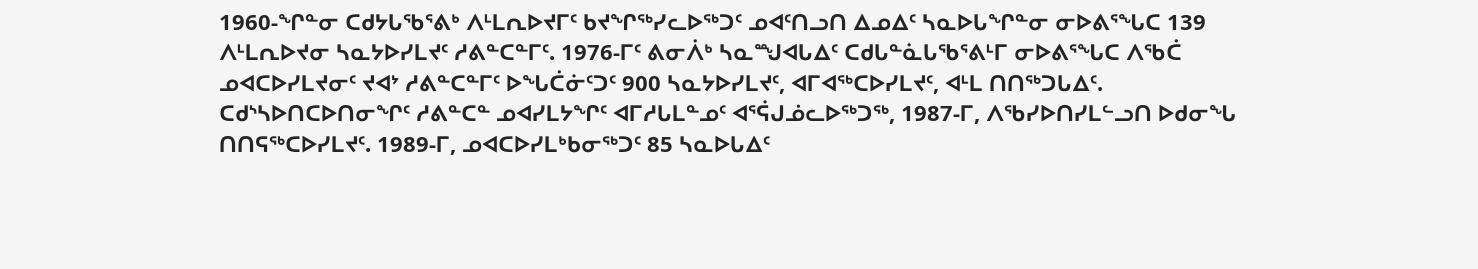1960-ᖏᓐᓂ ᑕᑯᔭᒐᖃᕐᕕᒃ ᐱᒻᒪᕆᐅᔪᒥᑦ ᑲᔪᖏᖅᓯᓚᐅᖅᑐᑦ ᓄᐊᑦᑎᓗᑎ ᐃᓄᐃᑦ ᓴᓇᐅᒐᖏᓐᓂ ᓂᐅᕕᕐᖓᑕ 139 ᐱᒻᒪᕆᐅᔪᓂ ᓴᓇᔭᐅᓯᒪᔪᑦ ᓱᕕᓐᑕᓐᒥᑦ. 1976-ᒥᑦ ᕕᓂᐲᒃ ᓴᓇᙳᐊᒐᐃᑦ ᑕᑯᒐᓐᓈᒐᖃᕐᕕᒻᒥ ᓂᐅᕕᕐᖓᑕ ᐱᖃᑖ ᓄᐊᑕᐅᓯᒪᔪᓂᑦ ᔪᐊᔾ ᓱᕕᓐᑕᓐᒥᑦ ᐅᖓᑖᓃᑦᑐᑦ 900 ᓴᓇᔭᐅᓯᒪᔪᑦ, ᐊᒥᐊᖅᑕᐅᓯᒪᔪᑦ, ᐊᒻᒪ ᑎᑎᖅᑐᒐᐃᑦ. ᑕᑯᔅᓴᐅᑎᑕᐅᑎᓂᖏᑦ ᓱᕕᓐᑕᓐ ᓄᐊᓯᒪᔭᖏᑦ ᐊᒥᓱᒐᒪᓐᓄᑦ ᐊᕐᕌᒍᓅᓚᐅᖅᑐᖅ, 1987-ᒥ, ᐱᖃᓯᐅᑎᓯᒪᓪᓗᑎ ᐅᑯᓂᖓ ᑎᑎᕋᖅᑕᐅᓯᒪᔪᑦ. 1989-ᒥ, ᓄᐊᑕᐅᓯᒪᒃᑲᓂᖅᑐᑦ 85 ᓴᓇᐅᒐᐃᑦ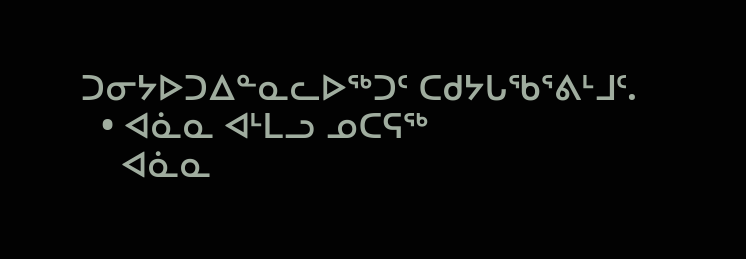ᑐᓂᔭᐅᑐᐃᓐᓇᓚᐅᖅᑐᑦ ᑕᑯᔭᒐᖃᕐᕕᒻᒧᑦ.
  • ᐊᓈᓇ ᐊᒻᒪᓗ ᓄᑕᕋᖅ
    ᐊᓈᓇ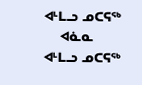ᐊᒻᒪᓗ ᓄᑕᕋᖅ
    ᐊᓈᓇ ᐊᒻᒪᓗ ᓄᑕᕋᖅ